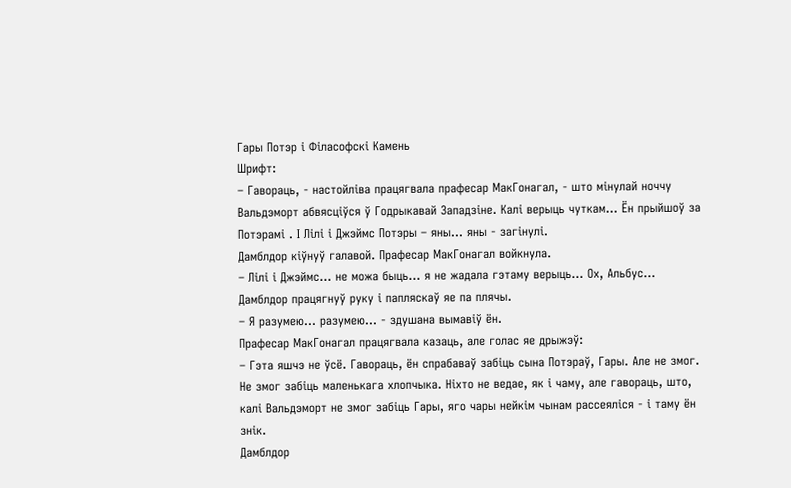Гары Потэр і Філасофскі Камень
Шрифт:
– Гавораць, - настойліва працягвала прафесар МакГонагал, - што мінулай ноччу Вальдэморт абвясціўся ў Годрыкавай Западзіне. Калі верыць чуткам... Ён прыйшоў за Потэрамі . І Лілі і Джэймс Потэры – яны… яны - загінулі.
Дамблдор кіўнуў галавой. Прафесар МакГонагал войкнула.
– Лілі і Джэймс… не можа быць… я не жадала гэтаму верыць… Ох, Альбус…
Дамблдор працягнуў руку і папляскаў яе па плячы.
– Я разумею… разумею… - здушана вымавіў ён.
Прафесар МакГонагал працягвала казаць, але голас яе дрыжэў:
– Гэта яшчэ не ўсё. Гавораць, ён спрабаваў забіць сына Потэраў, Гары. Але не змог. Не змог забіць маленькага хлопчыка. Ніхто не ведае, як і чаму, але гавораць, што, калі Вальдэморт не змог забіць Гары, яго чары нейкім чынам рассеяліся - і таму ён знік.
Дамблдор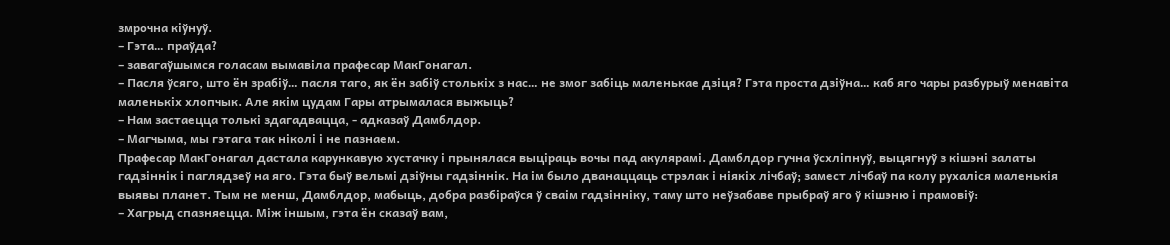змрочна кіўнуў.
– Гэта… праўда?
– завагаўшымся голасам вымавіла прафесар МакГонагал.
– Пасля ўсяго, што ён зрабіў… пасля таго, як ён забіў столькіх з нас… не змог забіць маленькае дзіця? Гэта проста дзіўна… каб яго чары разбурыў менавіта маленькіх хлопчык. Але якім цудам Гары атрымалася выжыць?
– Нам застаецца толькі здагадвацца, - адказаў Дамблдор.
– Магчыма, мы гэтага так ніколі і не пазнаем.
Прафесар МакГонагал дастала карункавую хустачку і прынялася выціраць вочы пад акулярамі. Дамблдор гучна ўсхліпнуў, выцягнуў з кішэні залаты гадзіннік і паглядзеў на яго. Гэта быў вельмі дзіўны гадзіннік. На ім было дванаццаць стрэлак і ніякіх лічбаў; замест лічбаў па колу рухаліся маленькія выявы планет. Тым не менш, Дамблдор, мабыць, добра разбіраўся ў сваім гадзінніку, таму што неўзабаве прыбраў яго ў кішэню і прамовіў:
– Хагрыд спазняецца. Між іншым, гэта ён сказаў вам,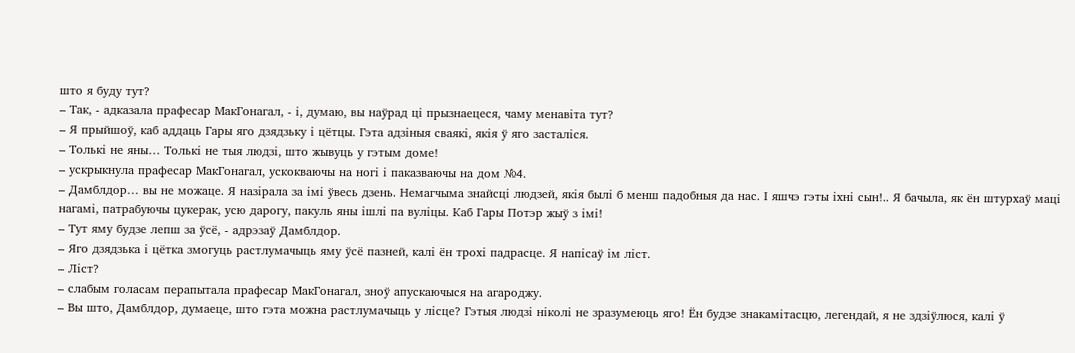што я буду тут?
– Так, - адказала прафесар МакГонагал, - і, думаю, вы наўрад ці прызнаецеся, чаму менавіта тут?
– Я прыйшоў, каб аддаць Гары яго дзядзьку і цётцы. Гэта адзіныя сваякі, якія ў яго засталіся.
– Толькі не яны… Толькі не тыя людзі, што жывуць у гэтым доме!
– ускрыкнула прафесар МакГонагал, ускокваючы на ногі і паказваючы на дом №4.
– Дамблдор… вы не можаце. Я назірала за імі ўвесь дзень. Немагчыма знайсці людзей, якія былі б менш падобныя да нас. І яшчэ гэты іхні сын!.. Я бачыла, як ён штурхаў маці нагамі, патрабуючы цукерак, усю дарогу, пакуль яны ішлі па вуліцы. Каб Гары Потэр жыў з імі!
– Тут яму будзе лепш за ўсё, - адрэзаў Дамблдор.
– Яго дзядзька і цётка змогуць растлумачыць яму ўсё пазней, калі ён трохі падрасце. Я напісаў ім ліст.
– Ліст?
– слабым голасам перапытала прафесар МакГонагал, зноў апускаючыся на агароджу.
– Вы што, Дамблдор, думаеце, што гэта можна растлумачыць у лісце? Гэтыя людзі ніколі не зразумеюць яго! Ён будзе знакамітасцю, легендай, я не здзіўлюся, калі ў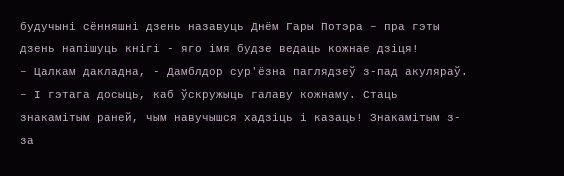будучыні сённяшні дзень назавуць Днём Гары Потэра – пра гэты дзень напішуць кнігі - яго імя будзе ведаць кожнае дзіця!
– Цалкам дакладна, - Дамблдор сур'ёзна паглядзеў з-пад акуляраў.
– І гэтага досыць, каб ўскружыць галаву кожнаму. Стаць знакамітым раней, чым навучышся хадзіць і казаць! Знакамітым з-за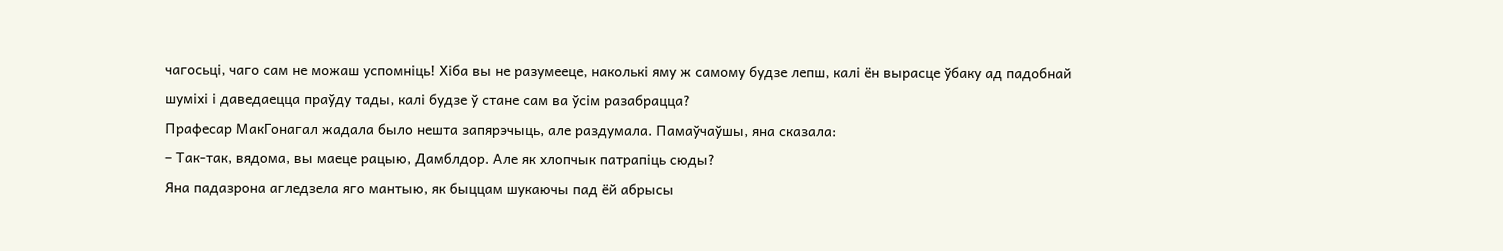чагосьці, чаго сам не можаш успомніць! Хіба вы не разумееце, наколькі яму ж самому будзе лепш, калі ён вырасце ўбаку ад падобнай шуміхі і даведаецца праўду тады, калі будзе ў стане сам ва ўсім разабрацца?
Прафесар МакГонагал жадала было нешта запярэчыць, але раздумала. Памаўчаўшы, яна сказала:
– Так-так, вядома, вы маеце рацыю, Дамблдор. Але як хлопчык патрапіць сюды?
Яна падазрона агледзела яго мантыю, як быццам шукаючы пад ёй абрысы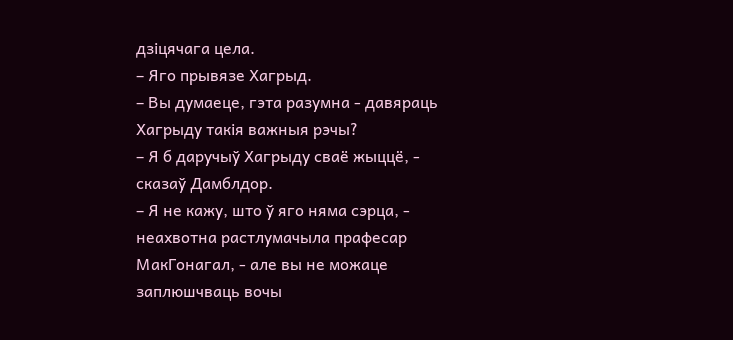дзіцячага цела.
– Яго прывязе Хагрыд.
– Вы думаеце, гэта разумна - давяраць Хагрыду такія важныя рэчы?
– Я б даручыў Хагрыду сваё жыццё, - сказаў Дамблдор.
– Я не кажу, што ў яго няма сэрца, - неахвотна растлумачыла прафесар МакГонагал, - але вы не можаце заплюшчваць вочы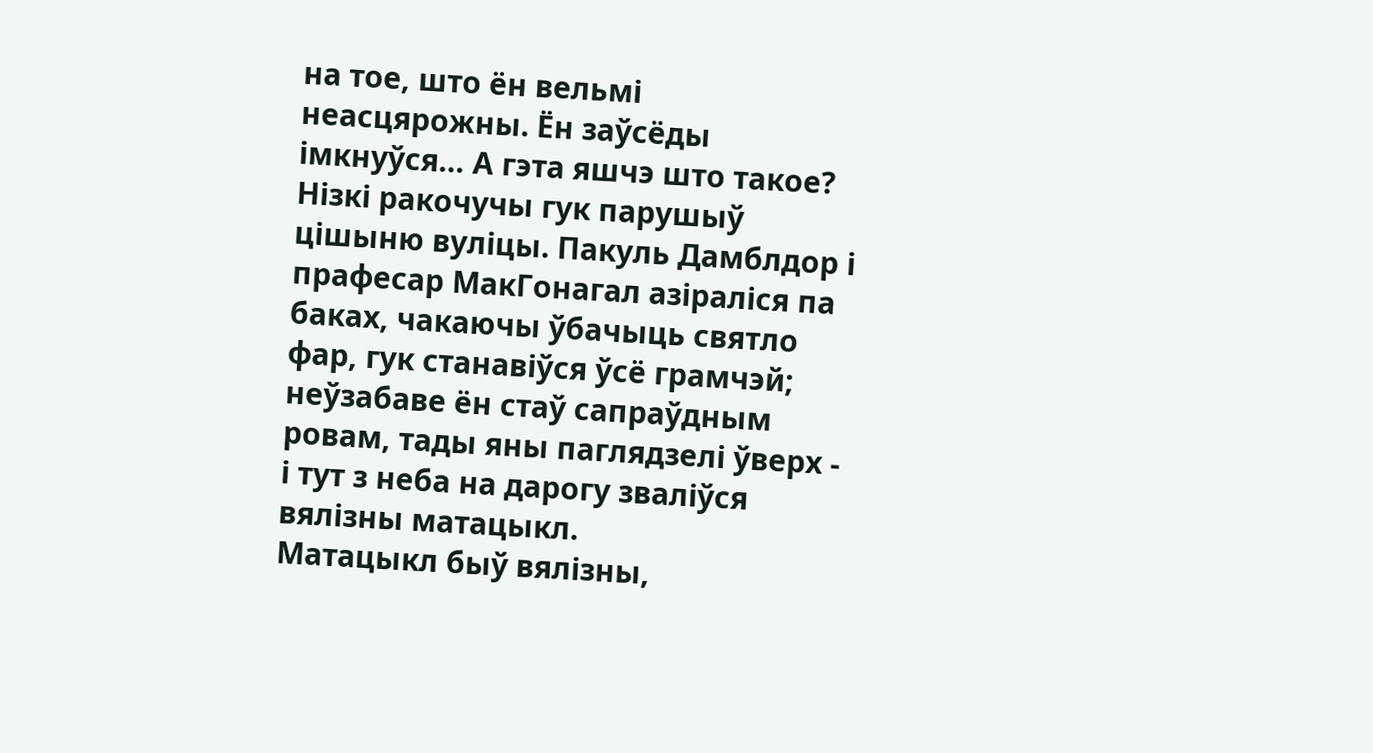на тое, што ён вельмі неасцярожны. Ён заўсёды імкнуўся… А гэта яшчэ што такое?
Нізкі ракочучы гук парушыў цішыню вуліцы. Пакуль Дамблдор і прафесар МакГонагал азіраліся па баках, чакаючы ўбачыць святло фар, гук станавіўся ўсё грамчэй; неўзабаве ён стаў сапраўдным ровам, тады яны паглядзелі ўверх - і тут з неба на дарогу зваліўся вялізны матацыкл.
Матацыкл быў вялізны,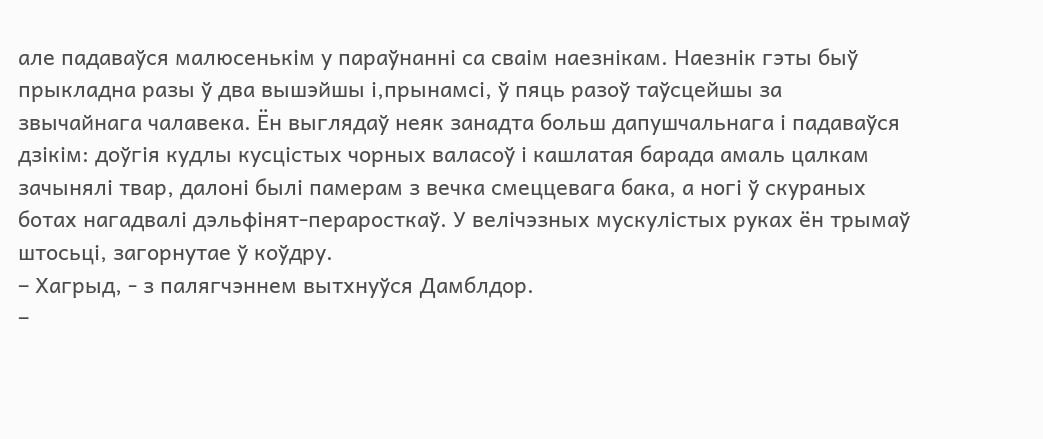але падаваўся малюсенькім у параўнанні са сваім наезнікам. Наезнік гэты быў прыкладна разы ў два вышэйшы і,прынамсі, ў пяць разоў таўсцейшы за звычайнага чалавека. Ён выглядаў неяк занадта больш дапушчальнага і падаваўся дзікім: доўгія кудлы кусцістых чорных валасоў і кашлатая барада амаль цалкам зачынялі твар, далоні былі памерам з вечка смеццевага бака, а ногі ў скураных ботах нагадвалі дэльфінят-пераросткаў. У велічэзных мускулістых руках ён трымаў штосьці, загорнутае ў коўдру.
– Хагрыд, - з палягчэннем вытхнуўся Дамблдор.
–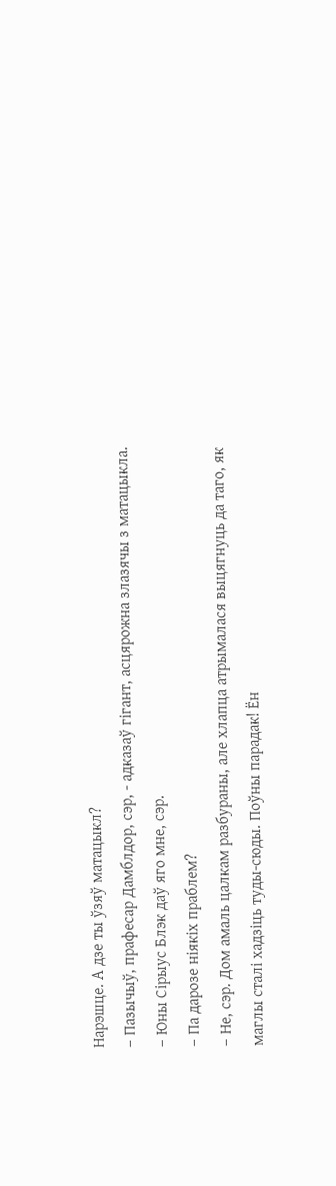Нарэшце. А дзе ты ўзяў матацыкл?
– Пазычыў, прафесар Дамблдор, сэр, - адказаў гігант, асцярожна злазячы з матацыкла.
– Юны Сірыус Блэк даў яго мне, сэр.
– Па дарозе ніякіх праблем?
– Не, сэр. Дом амаль цалкам разбураны, але хлапца атрымалася выцягнуць да таго, як маглы сталі хадзіць туды-сюды. Поўны парадак! Ён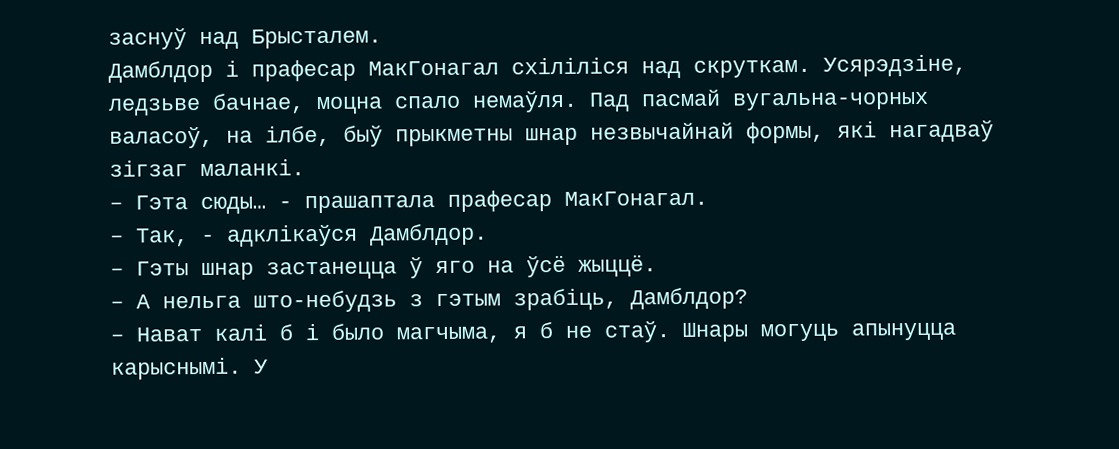заснуў над Брысталем.
Дамблдор і прафесар МакГонагал схіліліся над скруткам. Усярэдзіне, ледзьве бачнае, моцна спало немаўля. Пад пасмай вугальна-чорных валасоў, на ілбе, быў прыкметны шнар незвычайнай формы, які нагадваў зігзаг маланкі.
– Гэта сюды… - прашаптала прафесар МакГонагал.
– Так, - адклікаўся Дамблдор.
– Гэты шнар застанецца ў яго на ўсё жыццё.
– А нельга што-небудзь з гэтым зрабіць, Дамблдор?
– Нават калі б і было магчыма, я б не стаў. Шнары могуць апынуцца карыснымі. У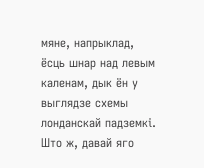мяне, напрыклад, ёсць шнар над левым каленам, дык ён у выглядзе схемы лонданскай падземкі. Што ж, давай яго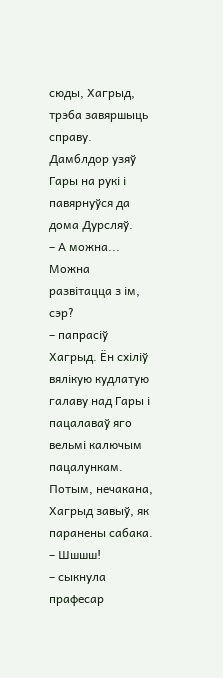сюды, Хагрыд, трэба завяршыць справу.
Дамблдор узяў Гары на рукі і павярнуўся да дома Дурсляў.
– А можна... Можна развітацца з ім, сэр?
– папрасіў Хагрыд. Ён схіліў вялікую кудлатую галаву над Гары і пацалаваў яго вельмі калючым пацалункам. Потым, нечакана, Хагрыд завыў, як паранены сабака.
– Шшшш!
– сыкнула прафесар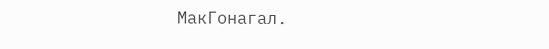МакГонагал.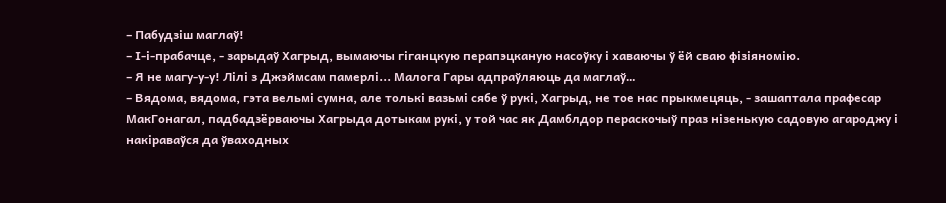– Пабудзіш маглаў!
– І-і-прабачце, - зарыдаў Хагрыд, вымаючы гіганцкую перапэцканую насоўку і хаваючы ў ёй сваю фізіяномію.
– Я не магу-у-у! Лілі з Джэймсам памерлі... Малога Гары адпраўляюць да маглаў…
– Вядома, вядома, гэта вельмі сумна, але толькі вазьмі сябе ў рукі, Хагрыд, не тое нас прыкмецяць, - зашаптала прафесар МакГонагал, падбадзёрваючы Хагрыда дотыкам рукі, у той час як Дамблдор пераскочыў праз нізенькую садовую агароджу і накіраваўся да ўваходных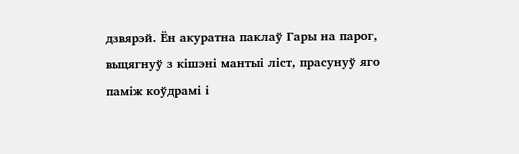дзвярэй. Ён акуратна паклаў Гары на парог, выцягнуў з кішэні мантыі ліст, прасунуў яго паміж коўдрамі і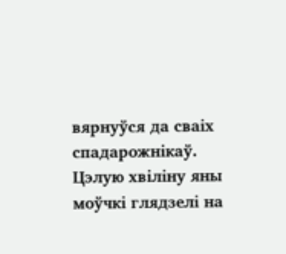вярнуўся да сваіх спадарожнікаў. Цэлую хвіліну яны моўчкі глядзелі на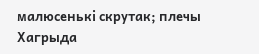малюсенькі скрутак; плечы Хагрыда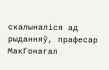скалыналіся ад рыданняў, прафесар МакГонагал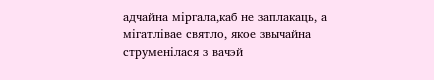адчайна міргала,каб не заплакаць, а мігатлівае святло, якое звычайна струменілася з вачэй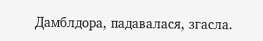Дамблдора, падавалася, згасла.